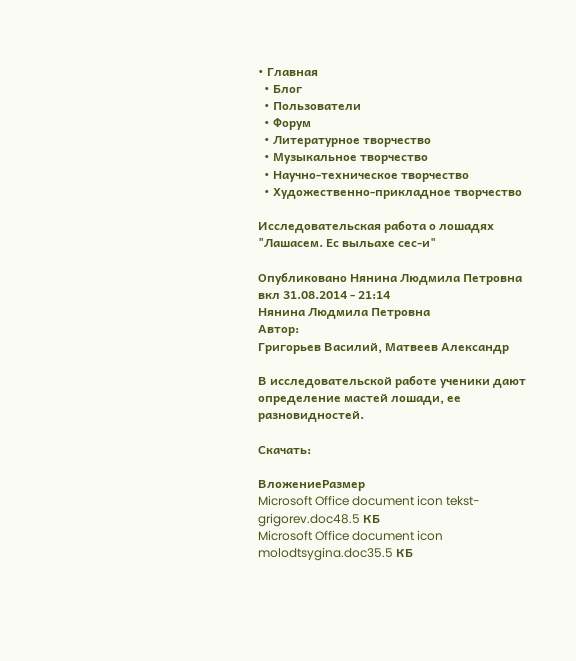• Главная
  • Блог
  • Пользователи
  • Форум
  • Литературное творчество
  • Музыкальное творчество
  • Научно-техническое творчество
  • Художественно-прикладное творчество

Исследовательская работа о лошадях "Лашасем. Ес выльахе сес-и"

Опубликовано Нянина Людмила Петровна вкл 31.08.2014 - 21:14
Нянина Людмила Петровна
Автор:
Григорьев Василий, Матвеев Александр

В исследовательской работе ученики дают определение мастей лошади, ее разновидностей.

Скачать:

ВложениеРазмер
Microsoft Office document icon tekst-grigorev.doc48.5 КБ
Microsoft Office document icon molodtsygina.doc35.5 КБ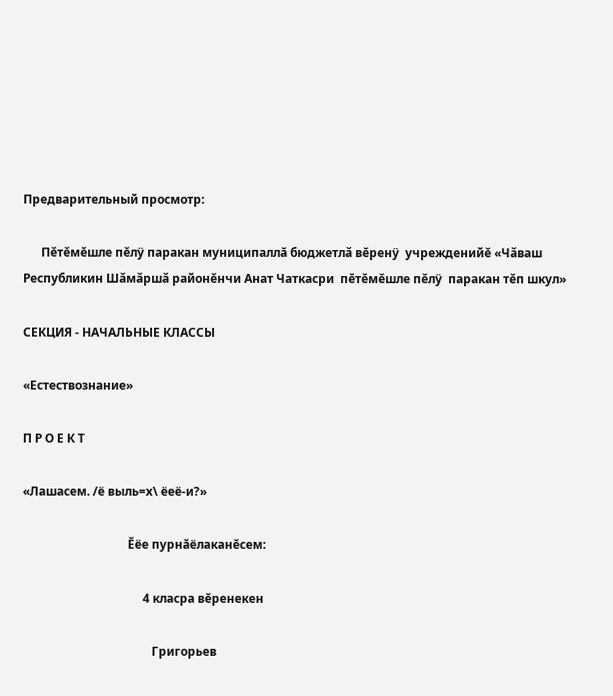Предварительный просмотр:

      Пĕтĕмĕшле пĕлÿ паракан муниципаллă бюджетлǎ вĕренÿ  учрежденийĕ «Чǎваш Республикин Шǎмǎршǎ районĕнчи Анат Чаткасри  пĕтĕмĕшле пĕлÿ  паракан тĕп шкул»

СЕКЦИЯ - НАЧАЛЬНЫЕ КЛАССЫ

«Естествознание»

П Р О Е К Т

«Лашасем. /ё выль=х\ ёеё-и?»

                                   Ĕёе пурнăёлаканĕсем:

                                        4 класра вĕренекен

                                           Григорьев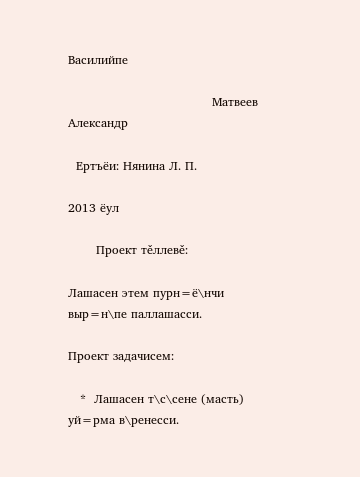Василийпе

                                    Матвеев Александр

  Ертъёи: Нянина Л. П.

2013 ёул

       Проект тěллевě:

Лашасен этем пурн=ё\нчи выр=н\пе паллашасси.

Проект задачисем:

   *  Лашасен т\с\сене (масть) уй=рма в\ренесси.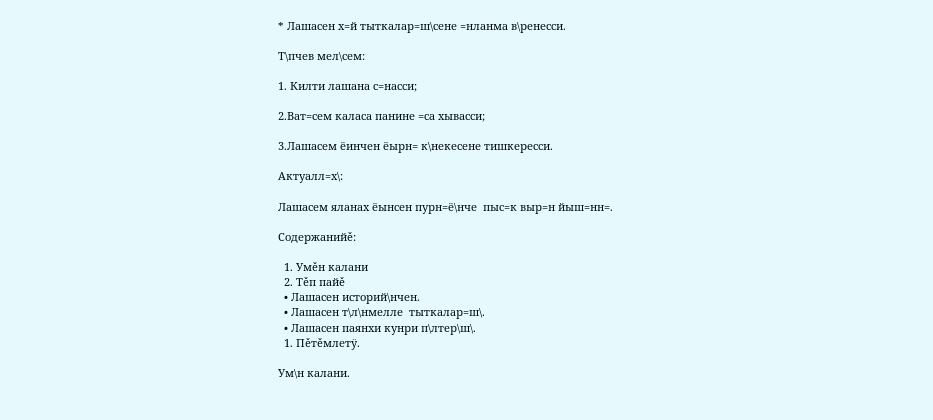* Лашасен х=й тыткалар=ш\сене =нланма в\ренесси.

Т\пчев мел\сем:

1. Килти лашана с=насси;

2.Ват=сем каласа панине =са хывасси;

3.Лашасем ёинчен ёырн= к\некесене тишкересси.

Актуалл=х\:

Лашасем яланах ёынсен пурн=ё\нче  пыс=к выр=н йыш=нн=.

Содержанийě:

  1. Умěн калани
  2. Тěп пайě
  • Лашасен историй\нчен.
  • Лашасен т\л\нмелле  тыткалар=ш\.
  • Лашасен паянхи кунри п\лтер\ш\.
  1. Пěтěмлетÿ.

Ум\н калани.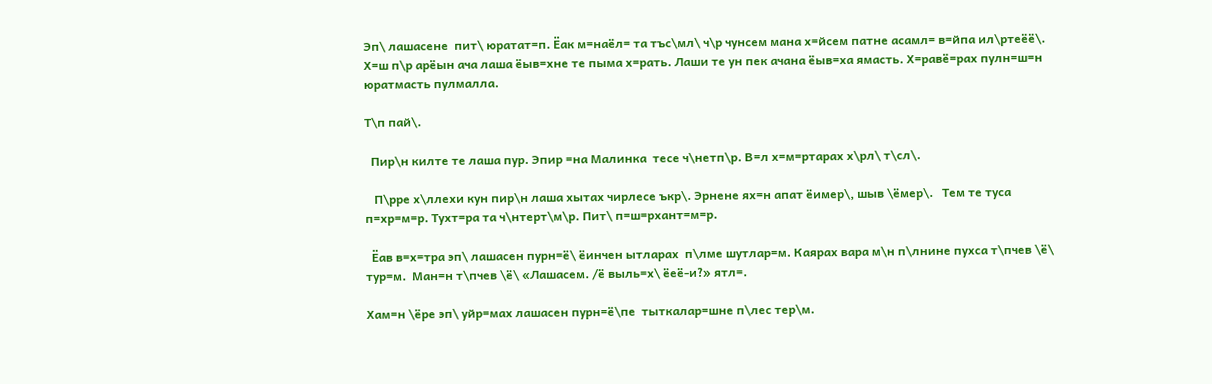Эп\ лашасене  пит\ юратат=п. Ёак м=наёл= та тъс\мл\ ч\р чунсем мана х=йсем патне асамл= в=йпа ил\ртеёё\. Х=ш п\р арёын ача лаша ёыв=хне те пыма х=рать. Лаши те ун пек ачана ёыв=ха ямасть. Х=равё=рах пулн=ш=н юратмасть пулмалла.

Т\п пай\.

  Пир\н килте те лаша пур. Эпир =на Малинка  тесе ч\нетп\р. В=л х=м=ртарах х\рл\ т\сл\.

   П\рре х\ллехи кун пир\н лаша хытах чирлесе ъкр\. Эрнене ях=н апат ёимер\, шыв \ёмер\.   Тем те туса п=хр=м=р. Тухт=ра та ч\нтерт\м\р. Пит\ п=ш=рхант=м=р.

  Ёав в=х=тра эп\ лашасен пурн=ё\ ёинчен ытларах  п\лме шутлар=м. Каярах вара м\н п\лнине пухса т\пчев \ё\ тур=м.  Ман=н т\пчев \ё\ «Лашасем. /ё выль=х\ ёеё-и?» ятл=.

Хам=н \ёре эп\ уйр=мах лашасен пурн=ё\пе  тыткалар=шне п\лес тер\м.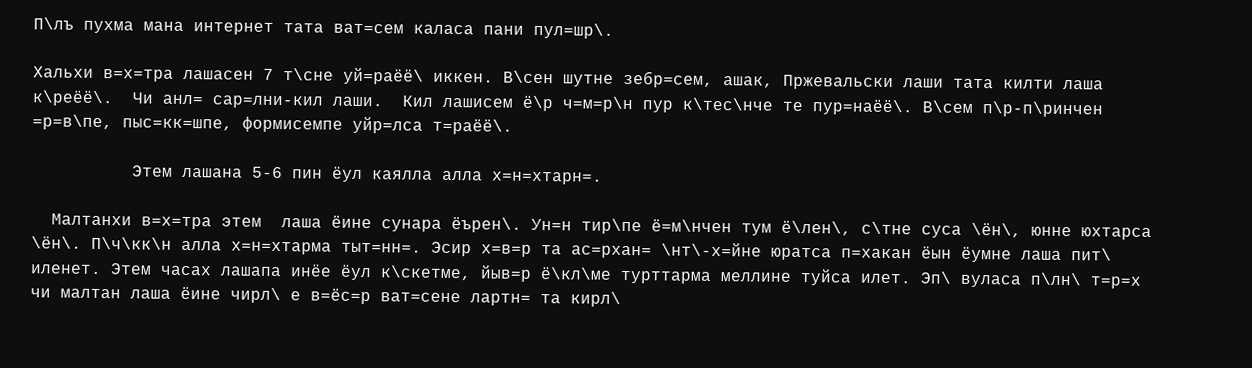П\лъ пухма мана интернет тата ват=сем каласа пани пул=шр\.

Хальхи в=х=тра лашасен 7 т\сне уй=раёё\ иккен. В\сен шутне зебр=сем, ашак, Пржевальски лаши тата килти лаша к\реёё\.  Чи анл= сар=лни-кил лаши.  Кил лашисем ё\р ч=м=р\н пур к\тес\нче те пур=наёё\. В\сем п\р-п\ринчен =р=в\пе, пыс=кк=шпе, формисемпе уйр=лса т=раёё\.

          Этем лашана 5-6 пин ёул каялла алла х=н=хтарн=.

  Малтанхи в=х=тра этем  лаша ёине сунара ёърен\. Ун=н тир\пе ё=м\нчен тум ё\лен\, с\тне суса \ён\, юнне юхтарса \ён\. П\ч\кк\н алла х=н=хтарма тыт=нн=. Эсир х=в=р та ас=рхан= \нт\-х=йне юратса п=хакан ёын ёумне лаша пит\ иленет. Этем часах лашапа инёе ёул к\скетме, йыв=р ё\кл\ме турттарма меллине туйса илет. Эп\ вуласа п\лн\ т=р=х чи малтан лаша ёине чирл\ е в=ёс=р ват=сене лартн= та кирл\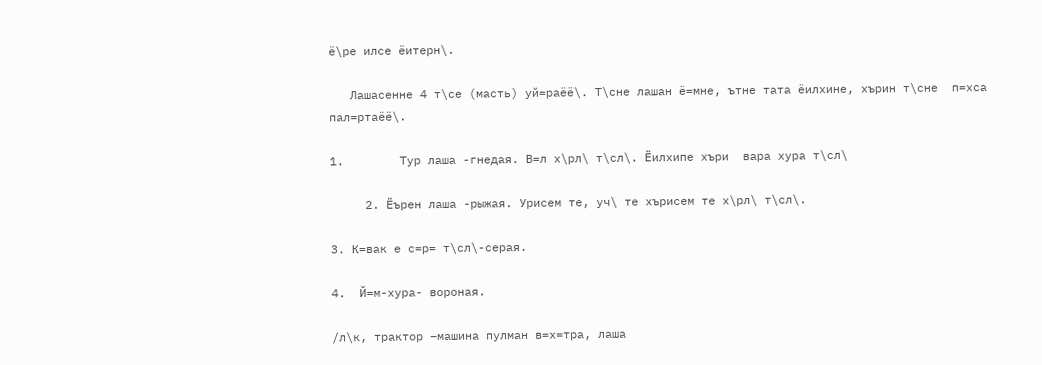ё\ре илсе ёитерн\.

   Лашасенне 4 т\се (масть) уй=раёё\. Т\сне лашан ё=мне, ътне тата ёилхине, хърин т\сне  п=хса пал=ртаёё\.

1.        Тур лаша -гнедая. В=л х\рл\ т\сл\. Ёилхипе хъри  вара хура т\сл\

     2. Ёърен лаша -рыжая. Урисем те, уч\ те хърисем те х\рл\ т\сл\.

3. К=вак е с=р= т\сл\-серая.

4.  Й=м-хура- вороная.

/л\к, трактор –машина пулман в=х=тра, лаша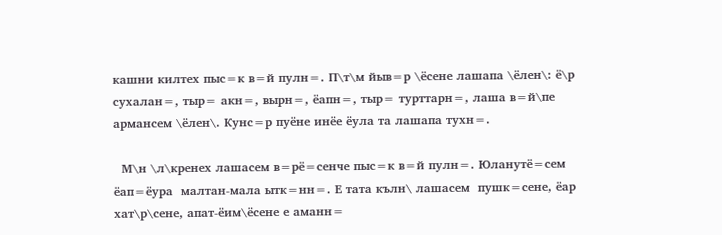кашни килтех пыс=к в=й пулн=. П\т\м йыв=р \ёсене лашапа \ёлен\: ё\р сухалан=, тыр= акн=, вырн=, ёапн=, тыр= турттарн=, лаша в=й\пе армансем \ёлен\. Кунс=р пуёне инёе ёула та лашапа тухн=.

  М\н \л\кренех лашасем в=рё=сенче пыс=к в=й пулн=. Юланутё=сем ёап=ёура  малтан-мала ытк=нн=. Е тата кълн\ лашасем  пушк=сене, ёар хат\р\сене, апат-ёим\ёсене е аманн=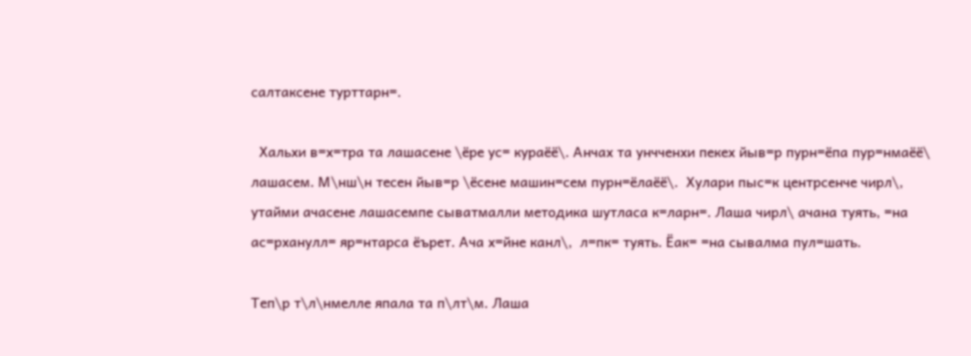салтаксене турттарн=.

  Хальхи в=х=тра та лашасене \ёре ус= кураёё\. Анчах та унчченхи пекех йыв=р пурн=ёпа пур=нмаёё\ лашасем. М\нш\н тесен йыв=р \ёсене машин=сем пурн=ёлаёё\.  Хулари пыс=к центрсенче чирл\, утайми ачасене лашасемпе сыватмалли методика шутласа к=ларн=. Лаша чирл\ ачана туять, =на ас=рханулл= яр=нтарса ёърет. Ача х=йне канл\,  л=пк= туять. Ёак= =на сывалма пул=шать.

Теп\р т\л\нмелле япала та п\лт\м. Лаша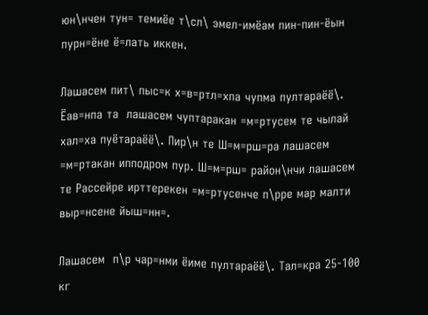юн\нчен тун= темиёе т\сл\ эмел-имёам пин-пин-ёын пурн=ёне ё=лать иккен.

Лашасем пит\ пыс=к х=в=ртл=хпа чупма пултараёё\. Ёав=нпа та  лашасем чуптаракан =м=ртусем те чылай хал=ха пуётараёё\. Пир\н те Ш=м=рш=ра лашасем =м=ртакан ипподром пур. Ш=м=рш= район\нчи лашасем те Рассейре ирттерекен =м=ртусенче п\рре мар малти выр=нсене йыш=нн=.

Лашасем  п\р чар=нми ёиме пултараёё\. Тал=кра 25-100 кг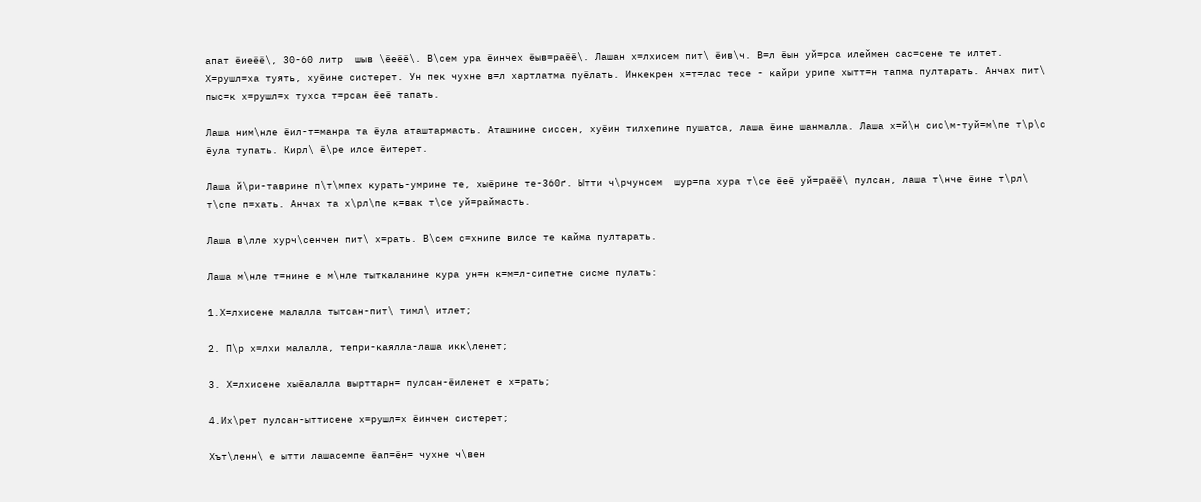апат ёиеёё\, 30-60 литр  шыв \ёеёё\. В\сем ура ёинчех ёыв=раёё\. Лашан х=лхисем пит\ ёив\ч. В=л ёын уй=рса илеймен сас=сене те илтет. Х=рушл=ха туять, хуёине систерет. Ун пек чухне в=л хартлатма пуёлать. Инкекрен х=т=лас тесе - кайри урипе хытт=н тапма пултарать. Анчах пит\ пыс=к х=рушл=х тухса т=рсан ёеё тапать.

Лаша ним\нле ёил-т=манра та ёула аташтармасть. Аташнине сиссен, хуёин тилхепине пушатса, лаша ёине шанмалла. Лаша х=й\н сис\м-туй=м\пе т\р\с ёула тупать. Кирл\ ё\ре илсе ёитерет.

Лаша й\ри-таврине п\т\мпех курать-умрине те, хыёрине те-360ґ. Ытти ч\рчунсем  шур=па хура т\се ёеё уй=раёё\ пулсан, лаша т\нче ёине т\рл\ т\спе п=хать. Анчах та х\рл\пе к=вак т\се уй=раймасть.

Лаша в\лле хурч\сенчен пит\ х=рать. В\сем с=хнипе вилсе те кайма пултарать.

Лаша м\нле т=нине е м\нле тыткаланине кура ун=н к=м=л-сипетне сисме пулать:

1.Х=лхисене малалла тытсан-пит\ тимл\ итлет;

2. П\р х=лхи малалла, тепри-каялла-лаша икк\ленет;

3. Х=лхисене хыёалалла вырттарн= пулсан-ёиленет е х=рать;

4.Их\рет пулсан-ыттисене х=рушл=х ёинчен систерет;

Хът\ленн\ е ытти лашасемпе ёап=ён= чухне ч\вен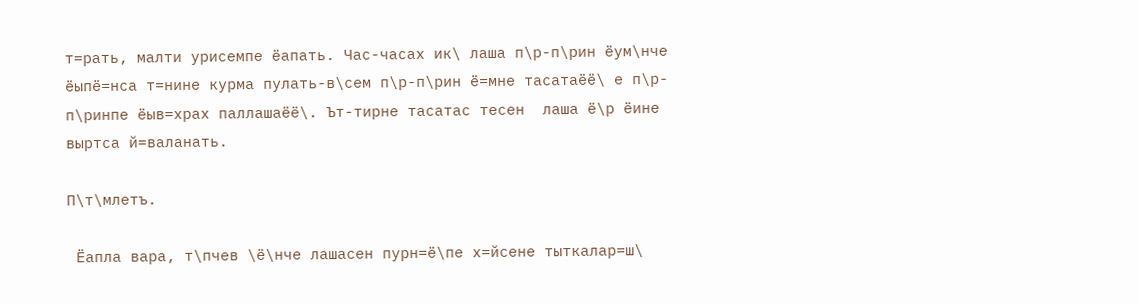т=рать, малти урисемпе ёапать. Час-часах ик\ лаша п\р-п\рин ёум\нче ёыпё=нса т=нине курма пулать-в\сем п\р-п\рин ё=мне тасатаёё\ е п\р-п\ринпе ёыв=храх паллашаёё\. Ът-тирне тасатас тесен  лаша ё\р ёине  выртса й=валанать.

П\т\млетъ.

 Ёапла вара, т\пчев \ё\нче лашасен пурн=ё\пе х=йсене тыткалар=ш\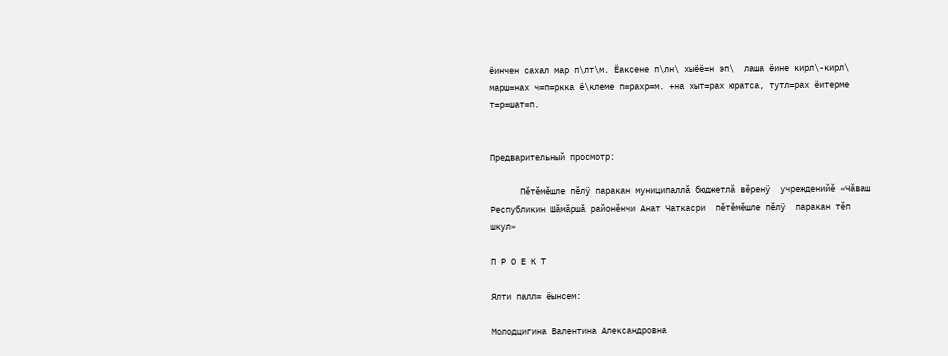ёинчен сахал мар п\лт\м. Ёаксене п\лн\ хыёё=н эп\  лаша ёине кирл\-кирл\ марш=нах ч=п=ркка ё\клеме п=рахр=м. +на хыт=рах юратса, тутл=рах ёитерме т=р=шат=п.


Предварительный просмотр:

      Пĕтĕмĕшле пĕлÿ паракан муниципаллă бюджетлǎ вĕренÿ  учрежденийĕ «Чǎваш Республикин Шǎмǎршǎ районĕнчи Анат Чаткасри  пĕтĕмĕшле пĕлÿ  паракан тĕп шкул»

П Р О Е К Т

Ялти палл= ёынсем:

Молодцигина Валентина Александровна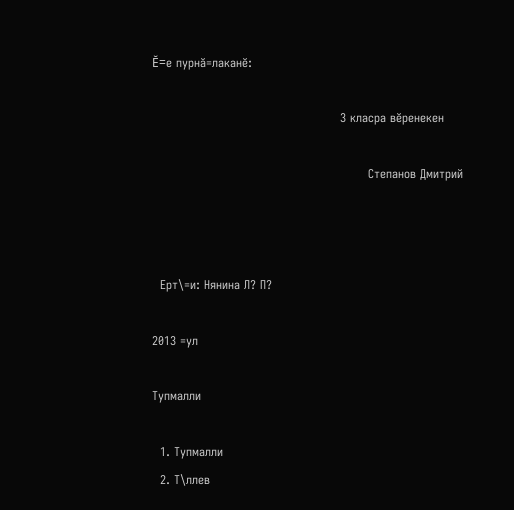Ĕ=е пурнă=лаканĕ:

                                               3 класра вĕренекен

                                                      Степанов Дмитрий



  Ерт\=и: Нянина Л? П?

2013 =ул

Тупмалли

  1. Тупмалли
  2. Т\ллев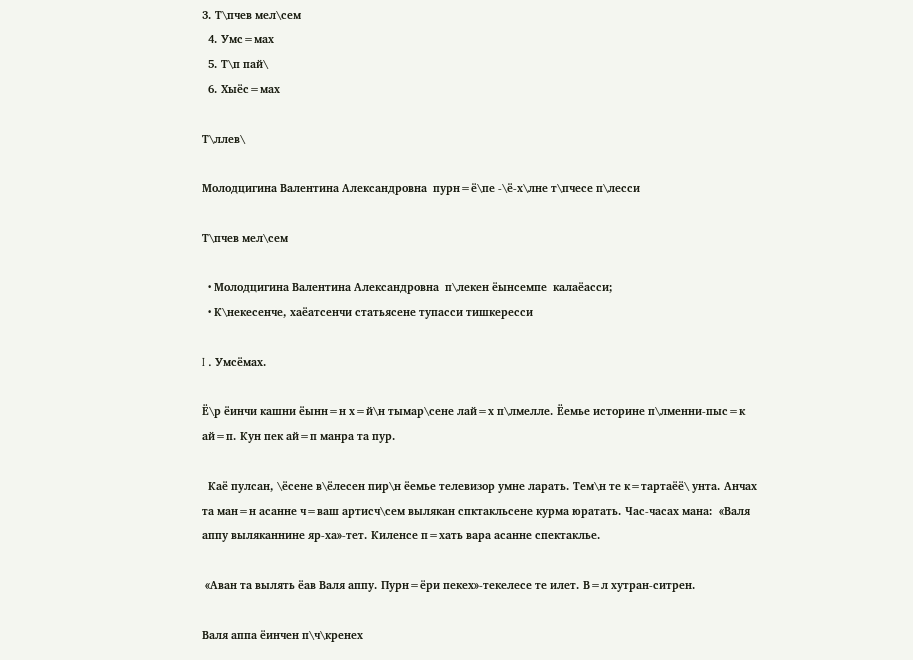3. Т\пчев мел\сем
  4. Умс=мах
  5. Т\п пай\
  6. Хыёс=мах

Т\ллев\

Молодцигина Валентина Александровна  пурн=ё\пе -\ё-х\лне т\пчесе п\лесси

Т\пчев мел\сем

  • Молодцигина Валентина Александровна  п\лекен ёынсемпе  калаёасси;
  • К\некесенче, хаёатсенчи статьясене тупасси тишкересси

I . Умсёмах.

Ё\р ёинчи кашни ёынн=н х=й\н тымар\сене лай=х п\лмелле. Ёемье историне п\лменни-пыс=к ай=п. Кун пек ай=п манра та пур.

  Каё пулсан, \ёсене в\ёлесен пир\н ёемье телевизор умне ларать. Тем\н те к=тартаёё\ унта. Анчах та ман=н асанне ч=ваш артисч\сем вылякан спктакльсене курма юратать. Час-часах мана:  «Валя аппу выляканнине яр-ха»-тет. Киленсе п=хать вара асанне спектаклье.

 «Аван та вылять ёав Валя аппу. Пурн=ёри пекех»-текелесе те илет. В=л хутран-ситрен.

Валя аппа ёинчен п\ч\кренех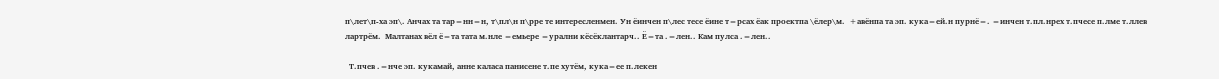п\лет\п-ха эп\. Анчах та тар=нн=н, т\пл\н п\рре те интересленмен. Ун ёинчен п\лес тесе ёине т=рсах ёак проектпа \ёлер\м.  +авёнпа та эп. кука=ей.н пурнё=. =инчен т.пл.нрех т.пчесе п.лме т.ллев лартрём.  Малтанах вёл ё=та тата м.нле =емьере =урални кёсёклантарч.. Ё=та .=лен.. Кам пулса .=лен..

  Т.пчев .=нче эп. кукамай, анне каласа панисене т.пе хутём, кука=ее п.лекен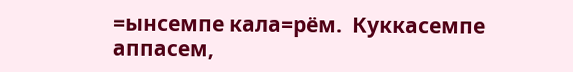=ынсемпе кала=рём.  Куккасемпе аппасем,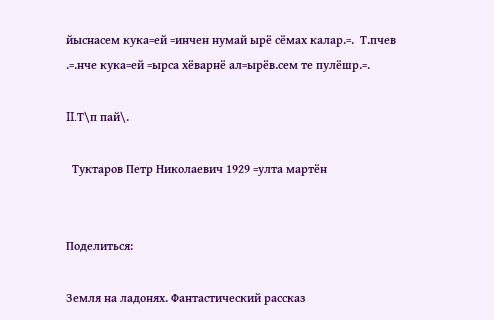йыснасем кука=ей =инчен нумай ырё сёмах калар.=.  Т.пчев .=.нче кука=ей =ырса хёварнё ал=ырёв.сем те пулёшр.=.

II.Т\п пай\.

  Туктаров Петр Николаевич 1929 =улта мартён


Поделиться:

Земля на ладонях. Фантастический рассказ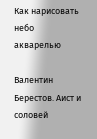Как нарисовать небо акварелью

Валентин Берестов. Аист и соловей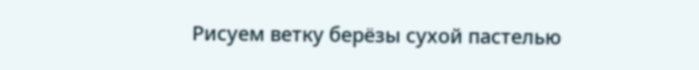Рисуем ветку берёзы сухой пастелью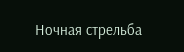Ночная стрельба